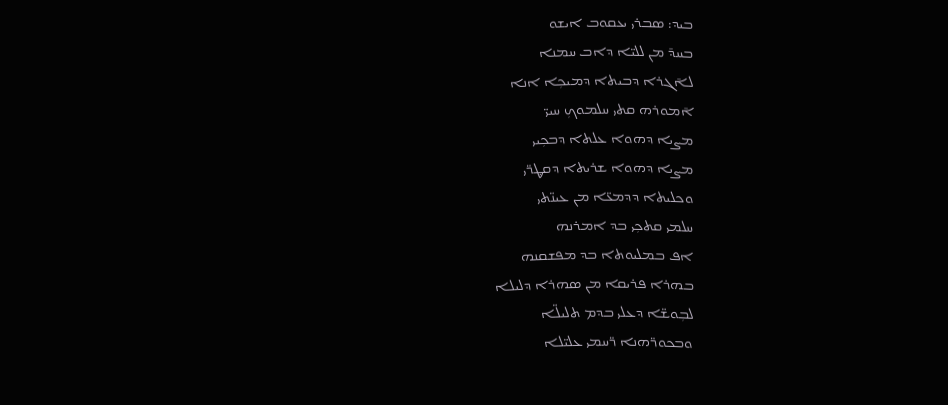ܒܝܕ: ܣܒܪܝ ܝܥܩܘܒ ܐܝܫܘ
ܒܚܕ̄ ܡܢ ܠܠܝ̈ܐ ܕܐܒ ܚܡܢܐ
ܠܐ̄ܓܪܐ ܕܒܝܬܐ ܕܡܝܟܼܐ ܐܢܐ
ܐ̄ܡܘܪܗ ܩܬܝ ܚܠܡܘܟܼ ܚܝܝ̈
ܡܨܝܐ ܕܗܘܐ ܥܠܬܐ ܕܒܟܼܝܝ
ܡܨܝܐ ܕܗܘܐ ܫܪܝܬܐ ܕܩܜܪ̈ܝ
ܘܟܠܝܬܐ ܕܕܡܥ̈ܐ ܡܢ ܥܝܢ̈ܬܝ
ܚܠܡܝ ܩܬܟܼܝ ܒܕ ܐܡܪܢܗ
ܐܦ ܒܡܠܝܘܬܐ ܒܕ ܡܦܫܩܢܗ
ܒܗܪܐ ܦܪܝܩܐ ܡܢ ܣܗܪܐ ܕܠܝܠܐ
ܠܒܼܘܫ̈ܐ ܕܥܠܝ ܒܕܡ ܬܠܝܠ̈ܐ
ܘܒܟܘܪ̈ܗܢܐ ܪ̈ܚܡܝ ܥܠܝ̈ܠܐ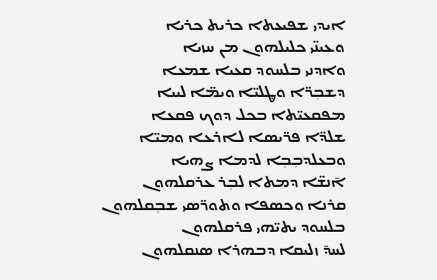ܐܝܕܝ ܫܦܝܥܬܐ ܟܪܝܬ ܟܪܝܐ
ܘܥܝܢ̈ܝ ܟܠܝܠܗܘܢ ܡܢ ܚܙܝܐ
ܘܐܕܢܝ ܒܠܚܘܕ ܩܥܝܐ ܫܡܥܐ
ܕܫܒܼܪ̈ܐ ܘܜܠܝ̈ܐ ܘܝܡ̈ܐ ܠܝܝܐ
ܡܦܩܥܝ̈ܬܐ ܒܟܠ ܕܘܟ ܦܩܥܐ
ܫܠܕ̈ܐ ܦܪ̈ܝܣܐ ܠܐܪܥܐ ܘܡܝ̈ܐ
ܘܒܥܠܕܒܼܒܼܐ ܠܕܡܐ ܨܗܝܐ
ܐ̄ܢܫ̈ܐ ܕܡܬܐ ܠܒܼܪ ܥܪܩܠܗܘܢ
ܩܪܢܐ ܘܟܣܦܐ ܘܬܘܪ̈ܣܝ ܫܒܼܩܠܗܘܢ
ܒܠܚܘܕ ܝܬܝ̈ܗܝ ܦܪܩܠܗܘܢ
ܠܚܕ̄ ܙܠܝܩܐ ܕܒܗܪܐ ܣܢܩܠܗܘܢ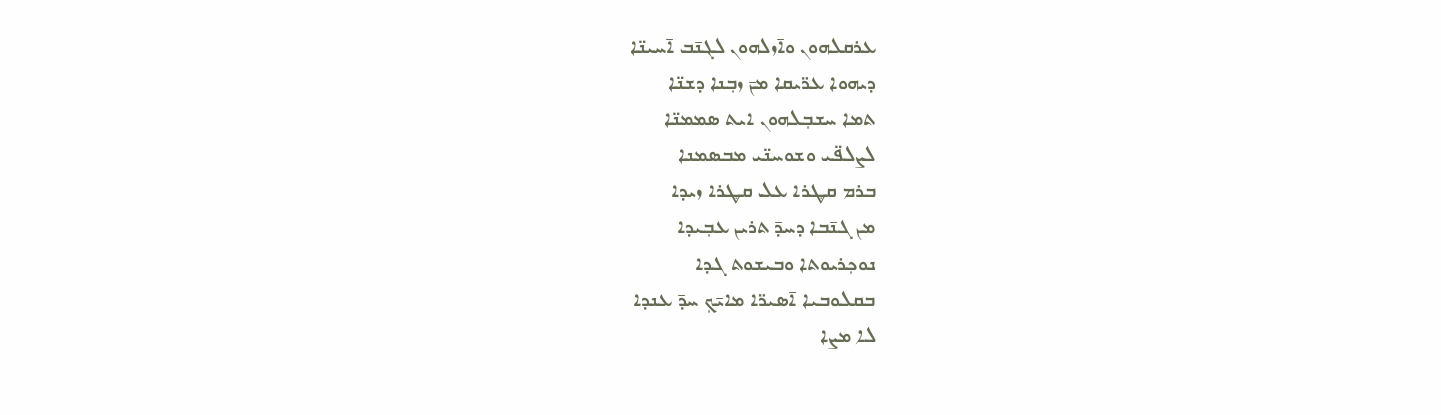ܥܪܩܠܗܘܢ ܘܐ̄ܙܠܗܘܢ ܠܓܢ̄ܒ ܐ̄ܚܝܢ̈ܐ
ܕܝܗܘܐ ܥܪ̈ܝܩܐ ܡܢ̄ ܙܒܼܢܐ ܕܫܢ̈ܐ
ܬܡܐ ܚܫܒܼܠܗܘܢ ܐܝܬ ܣܡܡܢ̈ܐ
ܠܨܠܦ̈ܝ ܘܫܘܚܢ̈ܝ ܡܒܣܡܢܐ
ܒܪܡ ܩܜܪܐ ܥܠ ܩܜܪܐ ܙܝܕܐ
ܡܢ ܓܢ̄ܒܐ ܕܚܕ̄ ܬܪܝܢ ܥܒܼܝܕܐ
ܢܘܟܼܪܝܘܬܐ ܘܒܝܫܘܬ ܓܕܐ
ܒܩܠܘܒܝܐ ܐ̄ܣܝܪ̈ܐ ܡܐܝ̄ܟܼ ܚܕ̄ ܥܢܕܐ
ܠܐ ܡܨܐ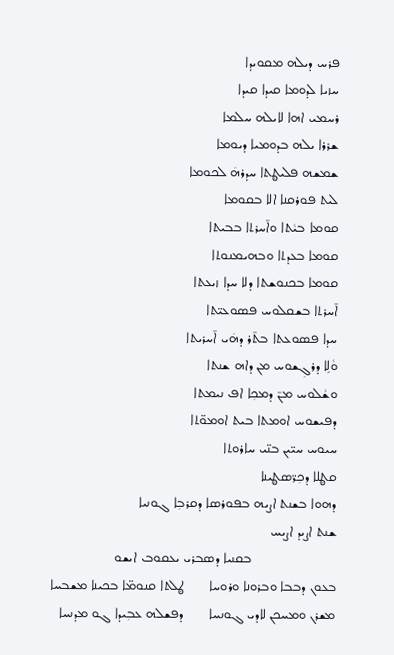ܦܪܚ ܕܝܠܗ ܡܩܘܝܕܐ
ܚܙܝܐ ܠܕܘܡܐ ܩܝܕܐ ܩܝܕܐ
ܪܚܡܝ ܐܗܐ ܠܐܝܠܗ ܚܠܡܐ
ܫܪܪܐ ܝܠܗ ܒܕܘܡܝܐ ܕܝܘܡܐ
ܫܡܫܗ ܦܠܝܜܬܐ ܚܕܪܗܿ ܠܟܘܡܐ
ܠܝܬ ܦܘܪܩܢܐ ܐܠܐ ܒܩܘܡܐ
ܩܘܡܐ ܒܝܵܬܐ ܘܐ̄ܚܪܬܐ ܒܒܝܬܐ
ܩܘܡܐ ܒܥܕܬܐ ܘܒܗܝܡܢܘܬܐ
ܩܘܡܐ ܒܟܢܘܫܬܐ ܕܠܐ ܚܕܐ ܙܝܥܬܐ
ܐ̄ܚܪܬܐ ܒܫܩܠܘܚ ܦܣܘܥܝ̈ܬܐ
ܚܕܐ ܦܣܘܥܬܐ ܒܬ̄ܪ ܕܗܿܝ ܐ̄ܚܪܝܬܐ
ܘܵܠܹܐ ܕܪܓܼܫܘܚ ܡܢ ܕܐܗ ܫܢܬܐ
ܘܫܵܠܘܚ ܡܢ̄ ܕܡܟܼܐ ܐܦ ܢܝܡܬܐ
ܕܦܝܫܘܚ ܐܘܡܬܐ ܒܝܬ ܐܘܡܘ̈ܬܐ
ܚܝܘܚ ܚܝ̈ܝܢ ܒܢ̈ܝ ܚܐܪܘܬܐ
ܩܜܠܐ ܕܟܼܪ̈ܣܜܝܢܐ
ܕܗܘܐ ܒܫܢܬ ܐܨܝܗ ܒܦܘܪܣܐ ܕܩܪܒܼܐ ܓܘܢܝܐ
ܫܢܬ ܐܨܝܕ ܐܨܝܚ
                       ܒܩܢܝܐ ܕܣܒܪܝ ܝܥܩܘܒ ܐܝܫܘ
ܒܥܘܢ ܕܒܒܐ ܘܒܪܘܢܐ ܘܪܘܚܐ       ܜܠܬܐ ܩܢܘܡ̈ܐ ܒܟܝܢܐ ܡܫܒܚܐ
ܡܫܪܢ ܘܡܚܟܢ ܠܐܕܝ ܓܘܢܚܐ       ܕܦܫܠܗ ܥܒܼܝܕܐ ܓܘ ܡܕܢܚܐ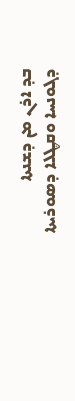ܒܕ ܐܪܢ ܡܢ ܕܫܢܬܐ       ܕܓܘܢܚܐ ܘܩܜܠܐ ܕܣܘܪܝܬܐ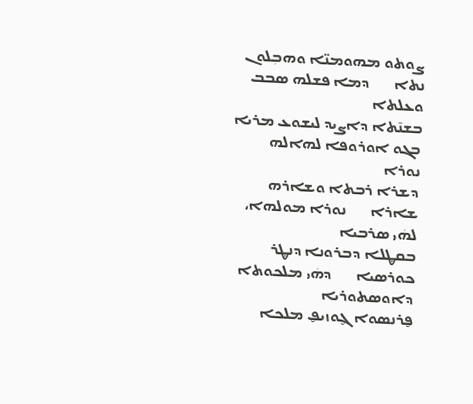ܨܘܬܘ ܡܗܘܡܢ̈ܐ ܘܗܒܼܠܘܢ ܢܬܐ       ܕܡܐ ܦܫܠܗ ܣܒܒ ܘܥܠܬܐ
ܒܫܢ̄ܬܐ ܕܐܨܝܕ ܠܝܫܘܥ ܡܪܝܐ       ܒܓܘ ܐܘܪܘܦܐ ܠܗܐܠܗ ܢܘܪܐ
ܕܫܪܐ ܪܒܬܐ ܘܫܐܪܗ ܫܐܪܐ       ܢܘܪܐ ܡܘܠܗܐ، ܠܗܿܝ ܣܪܒܝܐ
ܒܩܜܠܐ ܕܒܪܘܢܐ ܕܢܜܪ ܟܘܪܣܝܐ       ܕܗܿܝ ܡܠܟܘܬܐ ܕܐܘܣܬܘܪܝܐ
ܦ̮ܪܢܣܘܐ ܓ̮ܘܙܝܦ̮ ܡܠܟܐ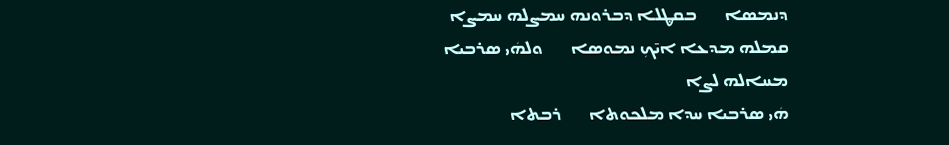ܕܢܡܣܐ       ܒܩܜܠܐ ܕܒܪܘܢܗ ܚܡܨܠܗ ܚܡܨܐ
ܩܡܠܗ ܡܕܥܐ ܐܝ̄ܟܼ ܢܡܘܣܐ       ܘܠܗܿܝ ܣܪܒܝܐ ܡܚܐܠܗ ܠܨܐ
ܗܿܝ ܣܪܒܝܐ ܚܕܐ ܡܠܟܘܬܐ       ܪܒܬܐ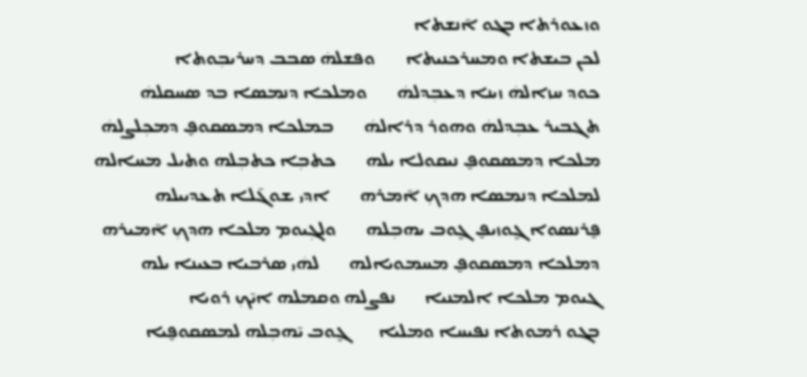ܘܙܥܘܪܬܐ ܒܓܘ ܐ̄ܢܫܬܐ
ܠܟܢ ܒܝܫܬܐ ܘܡܚܪܟܢܝܬܐ       ܘܦܫܠܗܿ ܣܒܒ ܕܚܪܝܒܼܘܬܐ
ܟܘܕ ܚܙܐܠܗܿ ܙܝܢܐ ܕܥܒܼܕܠܗܿ       ܘܡܠܟܐ ܕܢܡܣܐ ܒܕ ܣܚܩܠܗܿ
ܬܓܒܝܪ ܥܒܼܕܠܗܿ ܘܗܘܪ ܕܪܐܠܗܿ       ܒܡܠܟܐ ܕܡܣܩܘܦ̮ ܕܡܟܼܠܨܠܗܿ
ܡܠܟܐ ܕܡܣܩܘܦ̮ ܢܝܩܘܠܐ ܝܠܗ       ܟܬܒܼܐ ܟܬܒܼܠܗ ܘܬܝܠ ܡܚܐܠܗ
ܠܡܠܟܐ ܕܢܡܣܐ ܗܕܟܼ ܐ̄ܡܪܗ       ܐܕܝ ܫܘܓ̄ܠܐ ܬܥܕܝܝܠܗ
ܦ̮ܪܢܣܘܐ ܓ̮ܘܙܝܦ̮ ܓ̮ܘܒ ܝܗܒܼܠܗ       ܘܠܓܼܝܘܡ ܡܠܟܐ ܗܕܟܼ ܐ̄ܡܝܪܗ
ܕܡܠܟܐ ܕܡܣܩܘܦ̮ ܡܚܡܘܝܐܠܗ       ܠܗܿܝ ܣܪܒܝܐ ܒܥܝܢܐ ܝܠܗ
ܓܝܘܡ ܡܠܟܐ ܐܠܡܢܝܐ       ܢܦܨܠܗ ܘܩܡܠܗ ܐܝ̄ܟܼ ܪܘܝܐ
ܒܓܘ ܪܡܘܬܐ ܢܦܝܚܐ ܘܡܠܝܐ       ܓ̮ܘܒ ܝ̄ܗܒܼܠܗ ܠܡܣܩܘܦ̮ܝܐ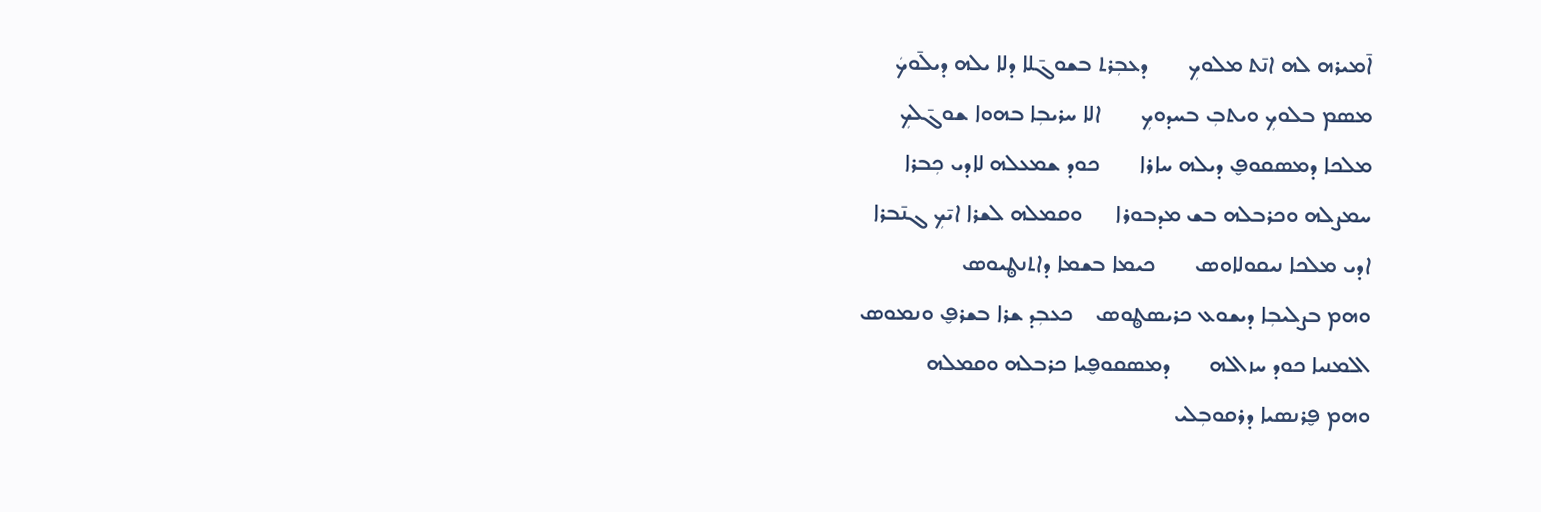ܐ̄ܡܝܪܗ ܠܗ ܐܢ̄ܬ ܡܠܘܟܼ       ܕܥܒܼܪܬ ܒܫܘܓ̄ܠܐ ܕܠܐ ܝܠܗ ܕܝܠ̄ܘܟܿ
ܡܣܡ ܒܠܘܟܼ ܘܝܬܒܼ ܒܚܕܘܟܼ       ܐܠܐ ܚܪܝܒܼܐ ܒܗܘܐ ܫܘܓ̄ܠܟܼ
ܡܠܟܐ ܕܡܣܩܘܦ̮ ܕܝܠܗ ܚܐܪܐ       ܟܘܕ ܫܡܥܠܗ ܠܐܕܝ ܟܼܒܪܐ
ܚܡܨܠܗ ܘܟܪܒܠܗ ܒܫ ܡܕܒܘܪܐ      ܘܩܡܠܗ ܠܫܪܐ ܐܝ̄ܟܼ ܓܢ̄ܒܪܐ
ܐܕܝ ܡܠܟܐ ܢܝܩܘܠܐܘܣ       ܟܝܡܐ ܒܫܡܐ ܕܐܬܢܜܝܘܣ
ܘܗܡ ܒܨܠܝܒܼܐ ܕܝܫܘܥ ܟܪܝܣܜܘܣ    ܟܥܒܼܕ ܫܪܐ ܒܫܪܦ̮ ܘܢܡܘܣ
ܐܠܡܢܝܐ ܟܘܕ ܚܙܐܠܗ       ܕܡܣܩܘܦ̮ܝܐ ܟܪܒܠܗ ܘܩܡܠܗ
ܘܗܡ ܦ̮ܪܢܣܝܐ ܕܪܩܘܒܼܠܝ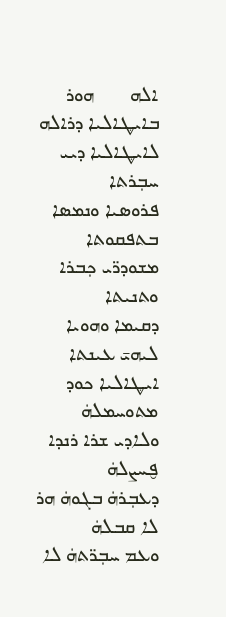ܐܠܗ       ܗܘܪ ܒܐܝܜܐܠܝܐ ܕܪܐܠܗ
ܠܐܝܜܐܠܝܐ ܕܝܝ ܚܒܼܪܬܐ       ܦܪܘܣܝܐ ܘܢܡܣܐ ܒܬܦܩܘܬܐ
ܡܫܘܕܪ̈ܝ ܟܼܒܪܐ ܘܬܢܝܬܐ        ܕܩܝܡܐ ܘܗܘܝܐ ܠܝܗܝ̄ ܥܝܢܬܐ
ܐܝܜܐܠܝܐ ܟܘܕ ܡܬܘܚܡܠܗܿ        ܘܠܐܕܝ ܫܪܐ ܪܢܕܐ ܦ̮ܚܨܠܗܿ
ܕܥܒܼܪܗܿ ܒܓܘܗܿ ܗܪ ܠܐ ܩܒܠܗܿ       ܘܥܡ ܚܒܼܪ̈ܬܗܿ ܠܐ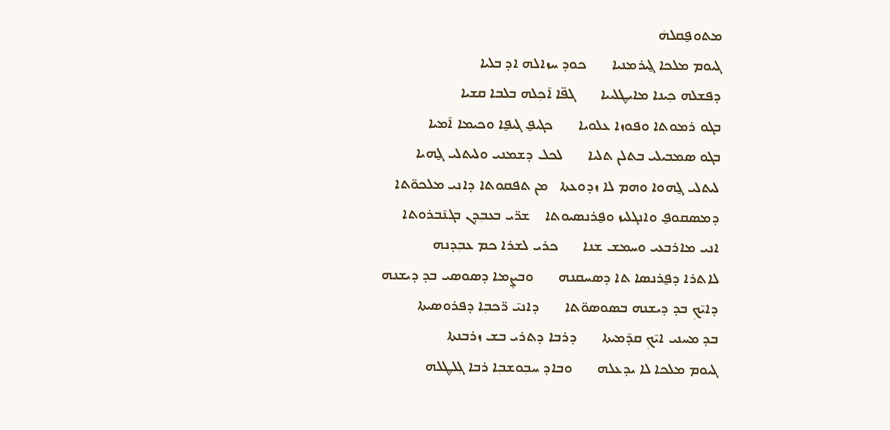ܡܬܘܦ̮ܩܠܗܿ
ܓܝܘܡ ܡܠܟܐ ܓ̮ܝܪܡܢܝܐ       ܟܘܕ ܚܙܐܠܗ ܐܕ ܒܠܝܐ
ܕܦܫܠܗ ܟܼܝܢܐ ܡܐܝܜܠܝܝܐ       ܓܦ̈ܐ ܐ̄ܟܼܠܗ ܒܠܒܐ ܩܫܝܐ
ܒܓܘ ܪܡܘܬܐ ܘܦܘܙܐ ܥܠܘܝܐ       ܟܓܝܦ̮ ܓܝܦ̮ܐ ܘܟܝܡܐ ܐ̄ܡܝܐ
ܒܓܘ ܣܡܒܝܠܝ ܒܬܠܢ ܬܠܝܐ       ܠܟܠ ܕܫܡܢܝ ܘܠܝܬܠܝ ܓ̮ܗܝܐ
ܠܝܬܠܝ ܓ̮ܗܘܐ ܘܗܡ ܠܐ ܙܕܘܥܬܐ   ܡܢ ܬܦܩܘܬܐ ܕܐܢܝ ܡܠܟܘ̈ܬܐ
ܕܡܣܩܘܦ̮ ܘܐܢܓܠܝܙ ܘܦ̮ܪܢܣܝܘܬܐ    ܫܪ̈ܝ ܒܥܒܼܕܢ ܒܓܢ̄ܒܪܘܬܐ
ܐܢܝ ܡܐܪܒܥܝ ܘܚܡܫ ܫܢܐ       ܟܪܝ ܠܫܪܐ ܟܡ ܥܒܼܕܢܗ
ܠܐܬܪܐ ܕܦ̮ܪܢܣܐ ܬܐ ܕܣܚܩܢܗ       ܘܒܨܸܡܐ ܕܣܘܣܝ ܒܕ ܕܝܫܢܗ
ܕܐܝ̄ܟܼ ܒܕ ܕܝܫܢܗ ܒܣܘܣܘ̈ܬܐ       ܕܐܢܝ̄ ܪ̈ܟܒܼܐ ܕܦܪܘܣܝܬܐ
ܒܕ ܡܚܢܝ ܐܝ̄ܟܼ ܩܕ̄ܡܝܬܐ       ܕܪܒܐ ܕܬܪܝ ܒܫ ܙܪܒܢܬܐ
ܓܝܘܡ ܡܠܟܐ ܠܐ ܝܕܥܠܗ       ܘܒܐܕ ܚܒܼܘܫܒܼܐ ܪܒܐ ܓܼܠܜܠܗ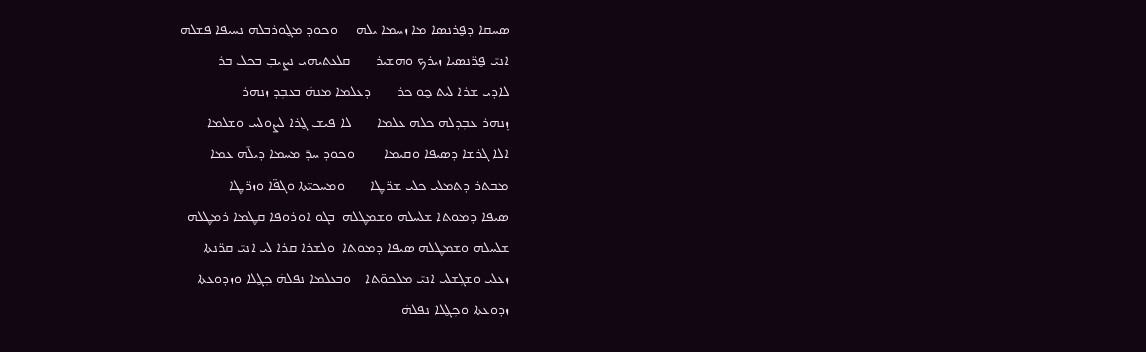ܣܚܩܐ ܕܦ̮ܪܢܣܐ ܡܐ ܙܚܡܐ ܝܠܗ     ܘܟܘܕ ܡܓ̮ܘܪܒܠܗ ܢܚܝܦܐ ܦܫܠܗ
ܐܢܝ̄ ܦ̮ܪ̈ܢܣܝܐ ܙܝܪܟ ܘܗܫܝܪ       ܩܠܥܬܝܗܝ ܢܨܝܒܼ ܒܟܠ ܒܪ
ܠܐܕܝ ܫܪܐ ܠܝܬ ܟ̮ܘ ܟܪ       ܕܥܠܡܐ ܡܢܗܿ ܒܥܒܼܕ ܙܢܗܪ
ܙܸܢܗܪ ܥܒܼܕܠܗ ܟܠܗ ܥܠܡܐ       ܠܐ ܦܝܫ ܓ̮ܪܐ ܠܨܘܠܚ ܘܫܠܡܐ
ܐܠܐ ܓܪܫܐ ܕܣܝܦܐ ܘܩܝܡܐ        ܘܟܘܕ ܚܕ̄ ܡܚܡܐ ܕܝܠ̄ܗ ܥܡܐ
ܡܒܬܪ ܕܬܡܠܝ ܟܠܝ ܫܪ̈ܜܐ       ܘܡܚܟܝ̈ܬܐ ܘܓܦ̈ܐ ܘܙܪ̈ܜܐ
ܣܝܦܐ ܕܡܘܬܐ ܫܠܚܠܗ ܘܫܡܜܠܗ  ܒܓܘ ܐܘܪܘܦܐ ܩܜܡܐ ܪܡܜܠܗ
ܫܠܚܠܗ ܘܫܡܜܠܗ ܣܝܦܐ ܕܡܘܬܐ  ܘܠܫܪܐ ܩܪܐ ܠܝ ܐܢܝ̄ ܩܪ̈ܢܬܐ
ܙܥܠܝ ܘܫܓܼܫܠܝ ܐܢܝ̄ ܡܠܟܘ̈ܬܐ    ܘܒܥܠܡܐ ܢܦܠܗܿ ܟܼܓ̮ܠܐ ܘܙܕܘܥܬܐ
ܙܕܘܥܬܐ ܘܟܼܓ̮ܠܐ ܢܦܠܗܿ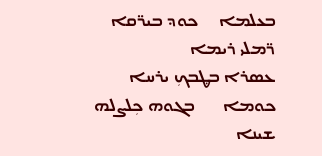ܒܥܠܡܐ     ܟܘܕ ܒܝܪ̈ܩܐ ܪ̈ܡܠܝ ܪܝܡܐ
ܥܣܪܐ ܒܜܒܟܼ ܝܪܚܐ ܟܘܡܐ       ܒܓܘܗ ܟܼܠܨܠܗ ܫܝܢܐ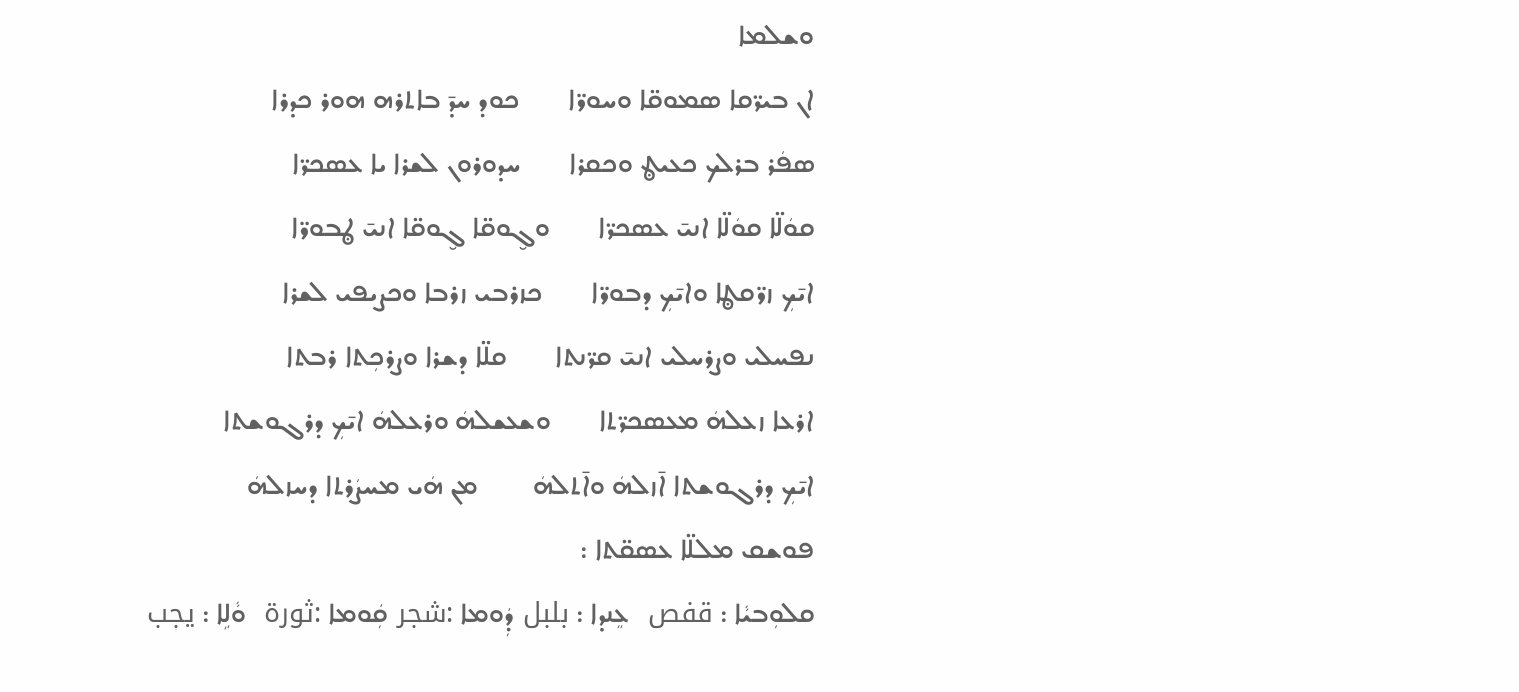ܘܫܠܡܐ
ܐܢ ܒܝܪ̈ܩܐ ܣܡܘܩ̈ܐ ܘܚܘܪ̈ܐ       ܟܘܕ ܚܕ̄ ܒܐܬܪܗ ܗܘܪ ܟܕܪܐ
ܣܦܿܪ ܒܪܠܟ ܟܥܝܜ ܘܟܩܪܐ       ܚܕܘܪܘܢ ܠܫܪܐ ܝܐ ܥܣܟܪ̈ܐ
ܩܘܿܠ̈ܐ ܩܘܿܠ̈ܐ ܐܢܝ̄ ܥܣܟܪ̈ܐ       ܘܓ̮ܘܩ̈ܐ ܓ̮ܘܩ̈ܐ ܐܢܝ̄ ܜܒܘܪ̈ܐ
ܐܝ̄ܟܼ ܙܪ̈ܩܜܐ ܘܐܝ̄ܟܼ ܕܒܘܪ̈ܐ       ܟܙܪܒܝ ܙܪܒܐ ܘܟܨܝܦܝ ܠܫܪܐ
ܢܦܚܠܝ ܘܨܪܚܠܝ ܐܢܝ̄ ܩܪ̈ܢܬܐ       ܩܠ̈ܐ ܕܫܪܐ ܘܨܪܟܼܬܐ ܪܒܬܐ
ܐܪܥܐ ܙܥܠܗܿ ܡܥܣܟܪ̈ܬܐ       ܘܫܥܫܠܗܿ ܘܪܥܠܗܿ ܐܝ̄ܟܼ ܕܪܓܘܫܬܐ
ܐܝ̄ܟܼ ܕܪܓܘܫܬܐ ܐ̄ܙܠܗܿ ܘܐ̄ܬܠܗܿ        ܡܢ ܗܿܝ ܡܚܨܿܪܬܐ ܕܚܙܠܗܿ
ܦܘܫܩ ܡܠܠ̈ܐ ܥܣܩ̈ܬܐ :
ܩܠܘܼܒܝܵܐ : قفص  ܥܸܢܕܐ : بلبل ܕܲܘܡܐ :شجر ܩܲܘܡܐ :ثورة  ܘܵܠܹܐ : يجب